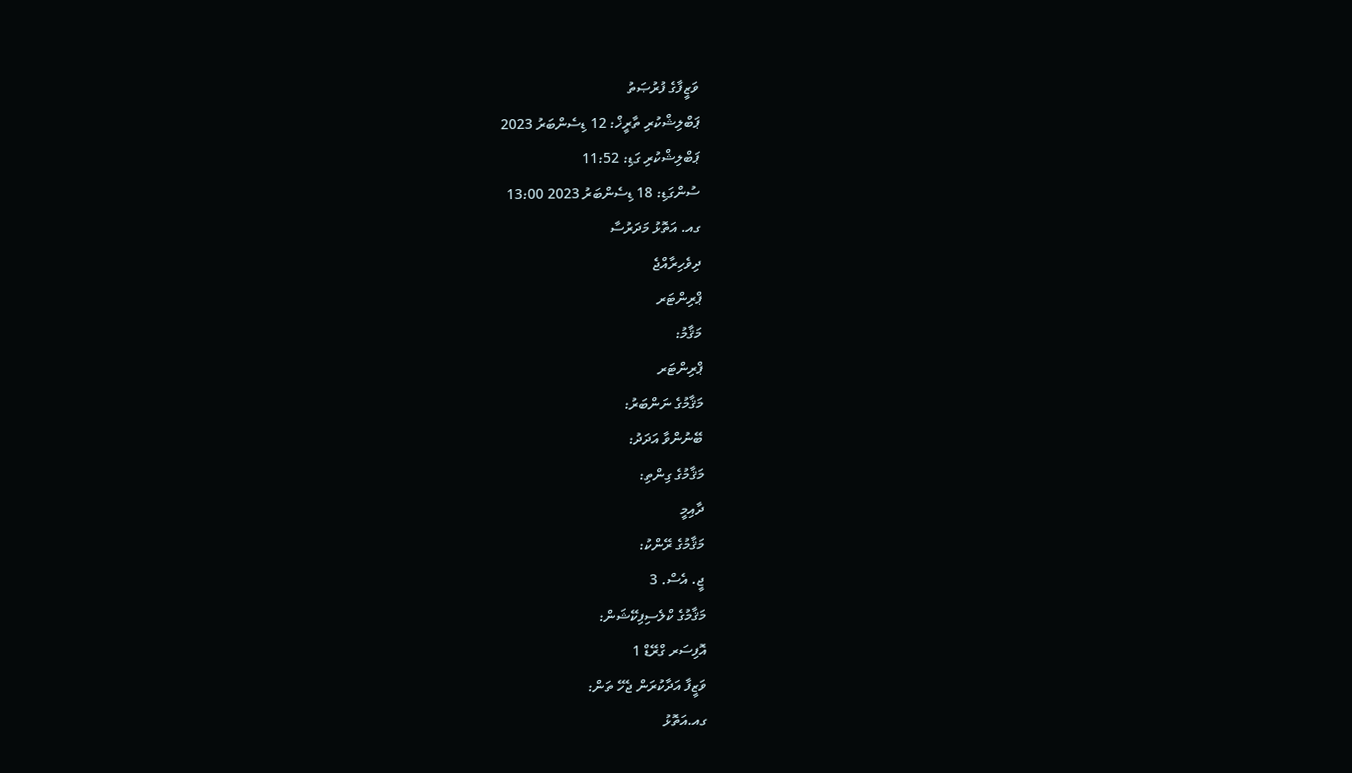ވަޒީފާގެ ފުރުޞަތު
ޕަބްލިޝްކުރި ތާރީޚް: 12 ޑިސެންބަރު 2023
ޕަބްލިޝްކުރި ގަޑި: 11:52
ސުންގަޑި: 18 ޑިސެންބަރު 2023 13:00
ގއ. އަތޮޅު މަދަރުސާ
ދިވެހިރާއްޖެ
ޕްރިންޓަރ
މަޤާމު:
ޕްރިންޓަރ
މަޤާމުގެ ނަންބަރު:
ބޭނުންވާ އަދަދު:
މަޤާމުގެ ގިންތި:
ދާއިމީ
މަޤާމުގެ ރޭންކު:
ޖީ. އެސް. 3
މަޤާމުގެ ކްލެސިފިކޭޝަން:
އޮފިސަރ ގްރޭޑް 1
ވަޒީފާ އަދާކުރަން ޖެހޭ ތަން:
ގއ.އަތޮޅު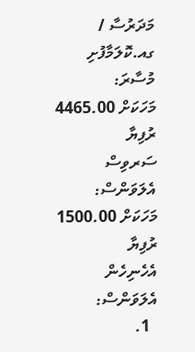މަދަރުސާ / ގއ.ކޮލަމާފުށި
މުސާރަ:
މަހަކަށް 4465.00 ރުފިޔާ
ސަރވިސް އެލަވަންސް:
މަހަކަށް 1500.00 ރުފިޔާ
އެހެނިހެން އެލަވަންސް:
  1.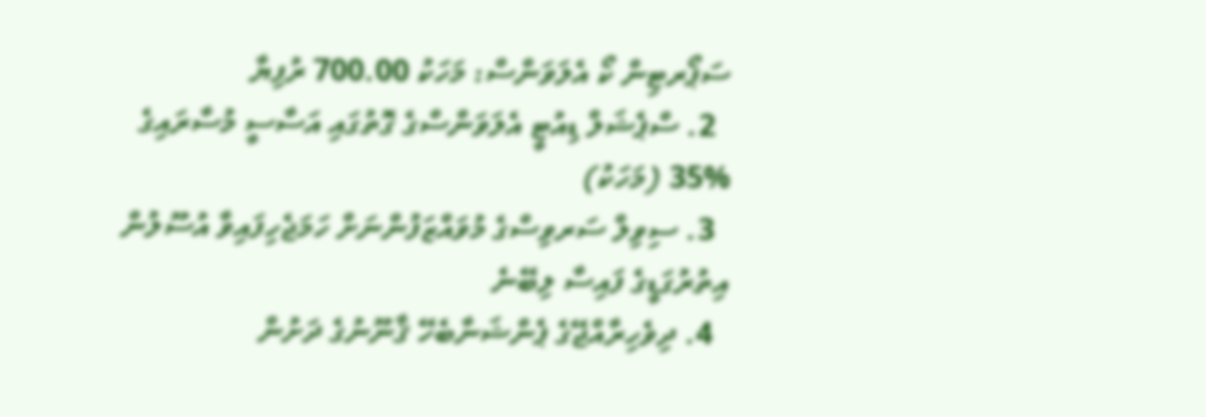ސަޕޯރޓިން ކޯ އެލަވަންސް: މަހަކު 700.00 ރުފިޔާ
  2. ސްޕެޝަލް ޑިއުޓީ އެލަވަންސްގެ ގޮތުގައި އަސާސީ މުސާރައިގެ %35 (މަހަކު)
  3. ސިވިލް ސަރވިސްގެ މުވައްޒަފުންނަށް ހަމަޖެހިފައިވާ އުސޫލުން އިތުރުގަޑީގެ ފައިސާ ލިބޭނެ
  4. ދިވެހިރާއްޖޭގެ ޕެންޝަނާބެހޭ ޤާނޫނުގެ ދަށުން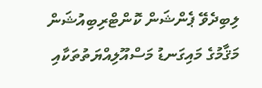ލިބިދެވޭ ޕެންޝަން ކޮންޓްރިބިއުޝަން
މަޤާމުގެ މައިގަނޑު މަސްއޫލިއްޔަތުތަކާއި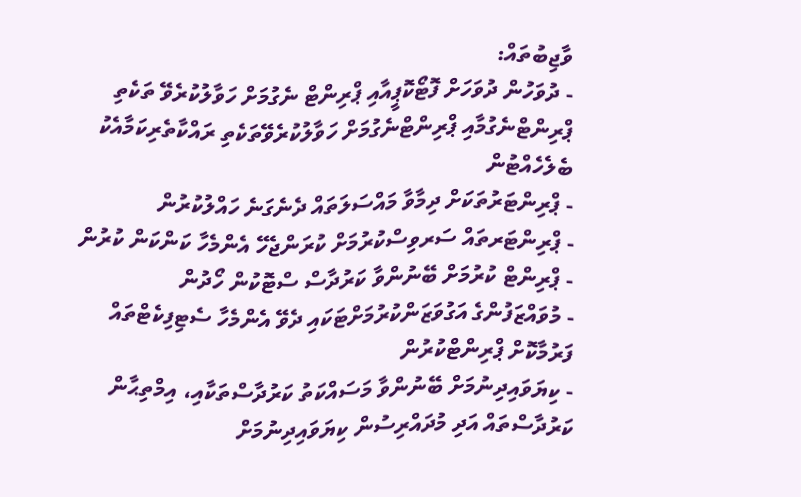ވާޖިބުތައް:
- ދުވަހުން ދުވަހަށް ފޮޓޯކޮޕީއާއި ޕްރިންޓް ނެގުމަށް ހަވާލުކުރެވޭ ތަކެތި ޕްރިންޓްނެގުމާއި ޕްރިންޓްނެގުމަށް ހަވާލުކުރެވޭތަކެތި ރައްކާތެރިކަމާއެކު ބެލެހެއްޓުން
- ޕްރިންޓަރުތަކަށް ދިމާވާ މައްސަލަތައް ދެނެގަނެ ހައްލުކުރުން
- ޕްރިންޓަރތައް ސަރވިސްކުރުމަށް ކުރަންޖެހޭ އެންމެހާ ކަންކަން ކުރުން
- ޕްރިންޓް ކުރުމަށް ބޭނުންވާ ކަރުދާސް ސްޓޮކުން ހޯދުން
- މުވައްޒަފުންގެ އަގުވަޒަންކުރުމަށްޓަކައި ދެވޭ އެންމެހާ ސެޓިފިކެޓްތައް ފަރުމާކޮށް ޕްރިންޓްކުރުން
- ކިޔަވައިދިނުމަށް ބޭނުންވާ މަސައްކަތު ކަރުދާސްތަކާއި، އިމްތިޙާން ކަރުދާސްތައް އަދި މުދައްރިސުން ކިޔަވައިދިނުމަށް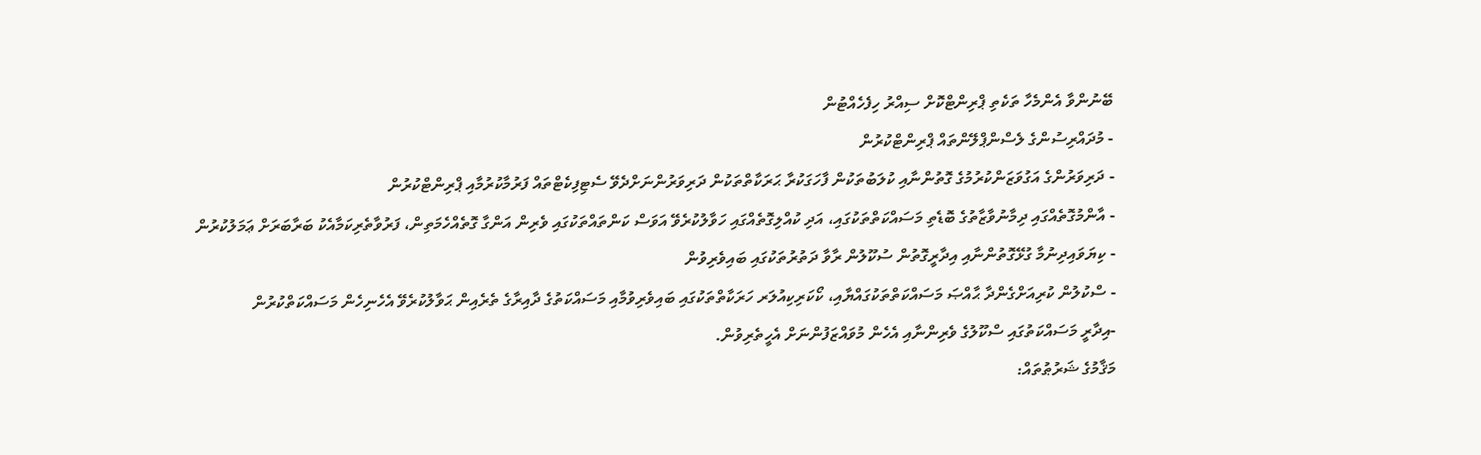ބޭނުންވާ އެންމެހާ ތަކެތި ޕްރިންޓްކޮށް ސިއްރު ހިފެހެއްޓުން
- މުދައްރިސުންގެ ލެސްންޕްލޭންތައް ޕްރިންޓްކުރުން
- ދަރިވަރުންގެ އަގުވަޒަންކުރުމުގެ ގޮތުންނާއި ކުލަބުތަކުން ފާހަގަކުރާ ޙަރަކާތްތަކުން ދަރިވަރުންނަށްދެވޭ ސެޓިފިކެޓްތައް ފަރުމާކުރުމާއި ޕްރިންޓްކުރުން
- އާންމުގޮތެއްގައި ދިމާނުވާޒާތުގެ ބޮޑެތި މަސައްކަތްތަކުގައި، އަދި ކުއްލިގޮތެއްގައި ހަވާލުކުރެވޭ އަވަސް ކަންތައްތަކުގައި ވެރިން އަންގާ ގޮތެއްހެމަތިން، ފަރުވާތެރިކަމާއެކު ބަރާބަރަށް ޢަމަލުކުރުން
- ކިޔަވައިދިނުމާ ގުޅޭގޮތުންނާއި އިދާރީގޮތުން ސުކޫލުން ރާވާ ދަތުރުތަކުގައި ބައިވެރިވުން
- ސްކުލުން ކުރިއަށްގެންދާ ޙާއްޞަ މަސައްކަތްތަކުގައްޔާއި، ކޯކަރިކިއުލަރ ހަރަކާތްތަކުގައި ބައިވެރިވުމާއި މަސައްކަތުގެ ދާއިރާގެ ތެރެއިން ޙަވާލުކުރެވޭ އެހެނިހެން މަސައްކަތްކުރުން
-އިދާރީ މަސައްކަތުގައި ސްކޫލުގެ ވެރިންނާއި އެހެން މުވައްޒަފުންނަށް އެހީތެރިވުން.
މަޤާމުގެ ޝަރުޠުތައް: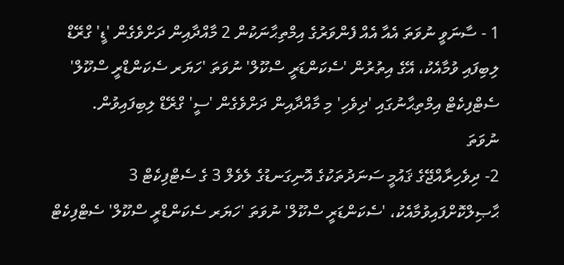1 - ސާނަވީ ނުވަތަ އެއާ އެއް ފެންވަރުގެ އިމްތިޙާނަކުން 2 މާއްދާއިން ދަށްވެގެން 'ޑީ' ގްރޭޑް ލިބިފައި ވުމާއެކު، އޭގެ އިތުރުން 'ސެކަންޑަރީ ސްކޫލް' ނުވަތަ 'ހަޔަރ ސެކަންޑްރީ ސްކޫލް' ސެޓްފިކެޓް އިމްތިޙާނުގައި 'ދިވެހި' މި މާއްދާއިން ދަށްވެގެން 'ސީ' ގްރޭޑް ލިބިފައިވުން.
ނުވަތަ
2- ދިވެހިރާއްޖޭގެ ޤައުމީ ސަނަދުތަކުގެ އޮނިގަނޑުގެ ލެވެލް 3 ގެ ސެޓްފިކެޓް 3 ޙާޞިލްކޮށްފައިވުމާއެކު، 'ސެކަންޑަރީ ސްކޫލް' ނުވަތަ 'ހަޔަރ ސެކަންޑްރީ ސްކޫލް' ސެޓްފިކެޓް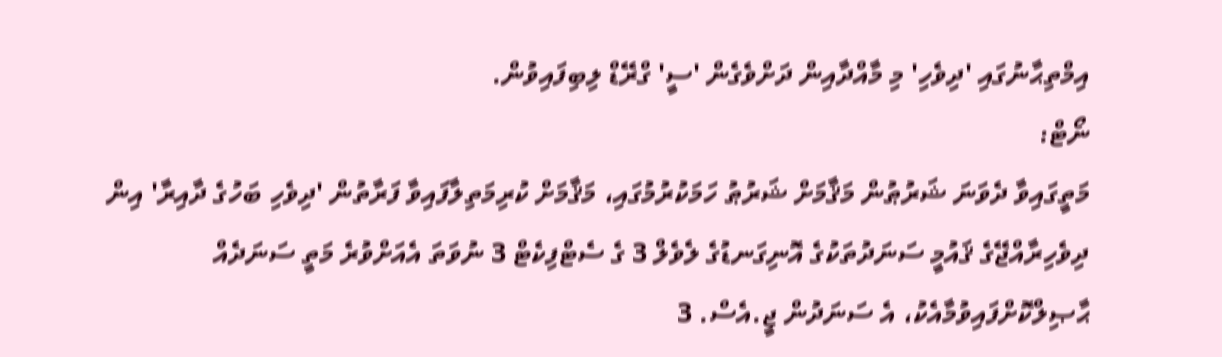އިމްތިޙާނުގައި 'ދިވެހި' މި މާއްދާއިން ދަށްވެގެން 'ސީ' ގްރޭޑް ލިބިފައިވުން.
ނޯޓް:
މަތީގައިވާ ދެވަނަ ޝަރުޠުން މަޤާމަށް ޝަރުޠު ހަމަކުރުމުގައި، މަޤާމަށް ކުރިމަތިލާފައިވާ ފަރާތުން 'ދިވެހި ބަހުގެ ދާއިރާ' އިން
ދިވެހިރާއްޖޭގެ ޤައުމީ ސަނަދުތަކުގެ އޮނިގަނޑުގެ ލެވެލް 3 ގެ ސެޓްފިކެޓް 3 ނުވަތަ އެއަށްވުރެ މަތީ ސަނަދެއް
ޙާޞިލްކޮށްފައިވުމާއެކު، އެ ސަނަދުން ޖީ.އެސް. 3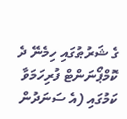ގެ ޝަރުޠުގައި ހިމެނޭ ދެ ކޮމްޕޯނަންޓް ފުރިހަމަވާ ކަމުގައި (އެ ސަނަދުން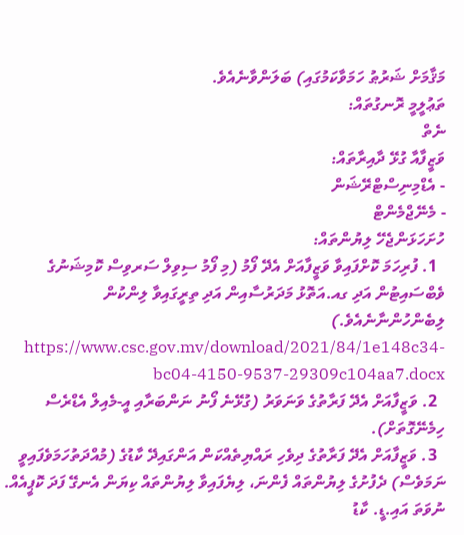މަޤާމަށް ޝަރުޠު ހަމަވާކަމުގައި) ބަލަންވާނެއެވެ.
ތަޢުލީމީ ރޮނގުތައް:
ނެތް
ވަޒީފާއާ ގުޅޭ ދާއިރާތައް:
- އެޑްމިނިސްޓްރޭޝަން
- މެނޭޖްމެންޓް
ހުށަހަޅަންޖެހޭ ލިޔުންތައް:
  1. ފުރިހަމަ ކޮށްފައިވާ ވަޒީފާއަށް އެދޭ ފޯމު (މި ފޯމު ސިވިލް ސަރވިސް ކޮމިޝަނުގެ ވެބްސައިޓުން އަދި ގއ.އަތޮޅު މަދަރުސާއިން އަދި ތިރީގައިވާ ލިންކުން ލިބެންހުންނާނެއެވެ.)  https://www.csc.gov.mv/download/2021/84/1e148c34-bc04-4150-9537-29309c104aa7.docx
  2. ވަޒީފާއަށް އެދޭ ފަރާތުގެ ވަނަވަރު (ގުޅޭނެ ފޯނު ނަންބަރާއި އީ-މެއިލް އެޑްރެސް ހިމެނޭގޮތަށް).
  3. ވަޒީފާއަށް އެދޭ ފަރާތުގެ ދިވެހި ރައްޔިތެއްކަން އަންގައިދޭ ކާޑުގެ (މުއްދަތުހަމަވެފައިވީ ނަމަވެސް) ދެފުށުގެ ލިޔުންތައް ފެންނަ، ލިޔެފައިވާ ލިޔުންތައް ކިޔަން އެނގޭ ފަދަ ކޮޕީއެއް. ނުވަތަ އައި.ޑީ. ކާޑު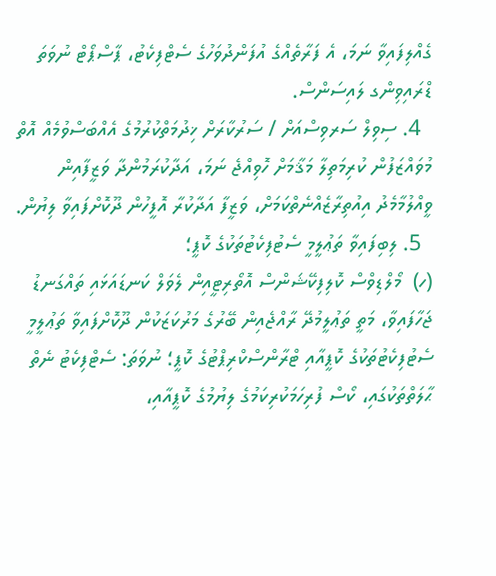ގެއްލިފައިވާ ނަމަ، އެ ފަރާތެއްގެ އުފަންދުވަހުގެ ސެޓްފިކެޓު، ޕާސްޕޯޓް ނުވަތަ ޑްރައިވިންގ ލައިސަންސް.
  4. ސިވިލް ސަރވިސްއަށް / ސަރުކާރަށް ޚިދުމަތްކުރުމުގެ އެއްބަސްވުމެއް އޮތް މުވައްޒަފުން ކުރިމަތިލާ މަޤާމަށް ހޮވިއްޖެ ނަމަ، އަދާކުރަމުންދާ ވަޒީފާއިން ވީއްލުމާމެދު އިއުތިރާޒެއްނެތްކަމަށް، ވަޒީފާ އަދާކުރާ އޮފީހުން ދޫކޮށްފައިވާ ލިޔުން.
  5. ލިބިފައިވާ ތަޢުލީމީ ސެޓުފިކެޓުތަކުގެ ކޮޕީ؛
(ހ)  މޯލްޑިވްސް ކޮލިފިކޭޝަންސް އޮތޯރިޓީއިން ލެވަލް ކަނޑައަޅައި ތައްގަނޑު ޖަހާފައިވާ، މަތީ ތަޢުލީމުދޭ ރާއްޖެއިން ބޭރުގެ މަރުކަޒަކުން ދޫކޮށްފައިވާ ތަޢުލީމީ ސެޓުފިކެޓުތަކުގެ ކޮޕީއާއި ޓްރާންސްކްރިޕްޓުގެ ކޮޕީ؛ ނުވަތަ: ސެޓްފިކެޓު ނެތް ޙާލަތްތަކުގައި، ކޯސް ފުރިހަމަކުރިކަމުގެ ލިޔުމުގެ ކޮޕީއާއި،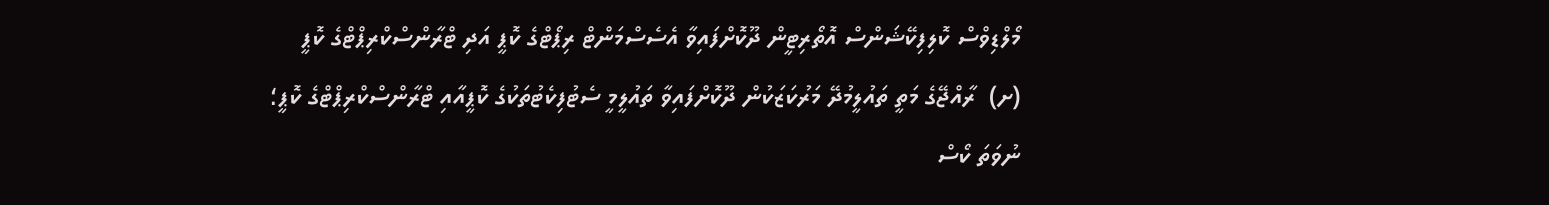މޯލްޑިވްސް ކޮލިފިކޭޝަންސް އޮތޯރިޓީން ދޫކޮށްފައިވާ އެސެސްމަންޓް ރިޕޯޓްގެ ކޮޕީ އަދި ޓްރާންސްކްރިޕްޓްގެ ކޮޕީ
(ށ)  ރާއްޖޭގެ މަތީ ތައުލީމުދޭ މަރުކަޒަކުން ދޫކޮށްފައިވާ ތައުލީމީ ސެޓުފިކެޓުތަކުގެ ކޮޕީއާއި ޓްރާންސްކްރިޕްޓްގެ ކޮޕީ؛ ނުވަތަ ކޯސް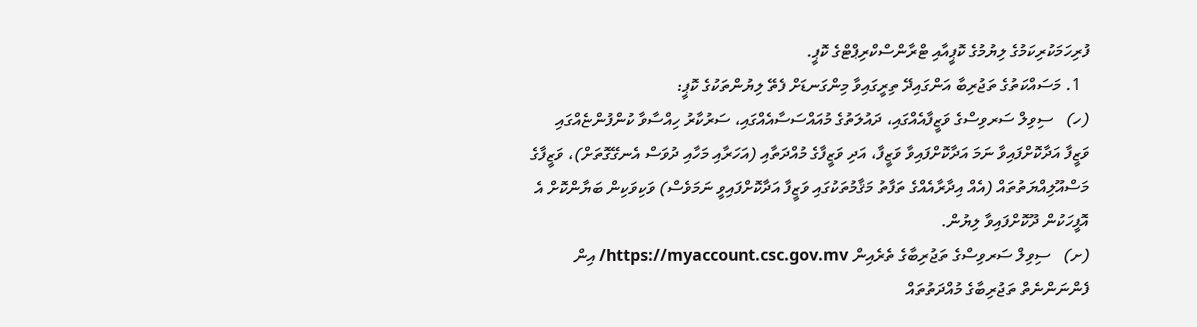ފުރިހަމަކުރިކަމުގެ ލިޔުމުގެ ކޮޕީއާއި ޓްރާންސްކްރިޕްޓްގެ ކޮޕީ.
  1. މަސައްކަތުގެ ތަޖުރިބާ އަންގައިދޭ ތިރީގައިވާ މިންގަނޑަށް ފެތޭ ލިޔުންތަކުގެ ކޮޕީ:
(ހ)   ސިވިލް ސަރވިސްގެ ވަޒީފާއެއްގައި، ދައުލަތުގެ މުއައްސަސާއެއްގައި، ސަރުކާރު ހިއްސާވާ ކުންފުންޏެއްގައި ވަޒީފާ އަދާކޮށްފައިވާ ނަމަ އަދާކޮށްފައިވާ ވަޒީފާ، އަދި ވަޒީފާގެ މުއްދަތާއި (އަހަރާއި މަހާއި ދުވަސް އެނގޭގޮތަށް)، ވަޒީފާގެ މަސްއޫލިއްޔަތުތައް (އެއް އިދާރާއެއްގެ ތަފާތު މަޤާމުތަކުގައި ވަޒީފާ އަދާކޮށްފައިވީ ނަމަވެސް) ވަކިވަކިން ބަޔާންކޮށް އެ އޮފީހަކުން ދޫކޮށްފައިވާ ލިޔުން.
(ށ)   ސިވިލް ސަރވިސްގެ ތަޖުރިބާގެ ތެރެއިން https://myaccount.csc.gov.mv/ އިން ފެންނަންނެތް ތަޖުރިބާގެ މުއްދަތުތައް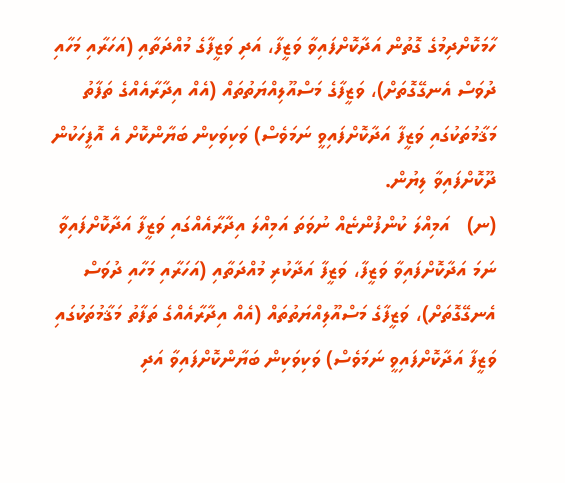ހާމަކޮށްދިމުގެ ގޮތުން އަދާކޮށްފައިވާ ވަޒީފާ، އަދި ވަޒީފާގެ މުއްދަތާއި (އަހަރާއި މަހާއި ދުވަސް އެނގޭގޮތަށް)، ވަޒީފާގެ މަސްއޫލިއްޔަތުތައް (އެއް އިދާރާއެއްގެ ތަފާތު މަޤާމުތަކުގައި ވަޒީފާ އަދާކޮށްފައިވީ ނަމަވެސް) ވަކިވަކިން ބަޔާންކޮށް އެ އޮފީހަކުން ދޫކޮށްފައިވާ ލިޔުން.
(ނ)   އަމިއްލަ ކުންފުންޏެއް ނުވަތަ އަމިއްލަ އިދާރާއެއްގައި ވަޒީފާ އަދާކޮށްފައިވާ ނަމަ އަދާކޮށްފައިވާ ވަޒީފާ، ވަޒީފާ އަދާކުރި މުއްދަތާއި (އަހަރާއި މަހާއި ދުވަސް އެނގޭގޮތަށް)، ވަޒީފާގެ މަސްއޫލިއްޔަތުތައް (އެއް އިދާރާއެއްގެ ތަފާތު މަޤާމުތަކުގައި ވަޒީފާ އަދާކޮށްފައިވީ ނަމަވެސް) ވަކިވަކިން ބަޔާންކޮށްފައިވާ އަދި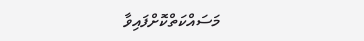މަސައްކަތްކޮށްފައިވާ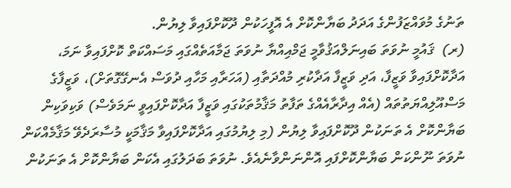ތަނުގެ މުވައްޒަފުންގެ އަދަދު ބަޔާންކޮށް އެ އޮފީހަކުން ދޫކޮށްފައިވާ ލިޔުން.
(ރ)  ޤައުމީ ނުވަތަ ބައިނަލްއަޤުވާމީ ޖަމްއިއްޔާ ނުވަތަ ޖަމާއަތެއްގައި މަސައްކަތް ކޮށްފައިވާ ނަމަ، އަދާކޮށްފައިވާ ވަޒީފާ، އަދި ވަޒީފާ އަދާކުރި މުއްދަތާއި (އަހަރާއި މަހާއި ދުވަސް އެނގޭގޮތަށް)، ވަޒީފާގެ މަސްއޫލިއްޔަތުތައް (އެއް އިދާރާއެއްގެ ތަފާތު މަޤާމުތަކުގައި ވަޒީފާ އަދާކޮށްފައިވީ ނަމަވެސް) ވަކިވަކިން ބަޔާންކޮށް އެ ތަނަކުން ދޫކޮށްފައިވާ ލިޔުން (މި ލިޔުމުގައި އަދާކޮށްފައިވާ މަޤާމަކީ މުސާރަދެވޭ މަޤާމެއްކަން ނުވަތަ ނޫންކަން ބަޔާންކޮށްފައި އޮންނަންވާނެއެވެ. ނުވަތަ ބަދަލުގައި އެކަން ބަޔާންކޮށް އެ ތަނަކުން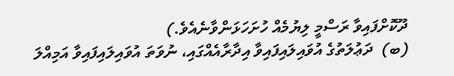ދޫކޮށްފައިވާ ރަސްމީ ލިޔުމެއް ހުށަހަޅަންވާނެއެވެ.)
(ބ)  ދަޢުލަތުގެ އުވައިލައިފައިވާ އިދާރާއެއްގައި، ނުވަތަ އުވައިލައިފައިވާ އަމިއްލަ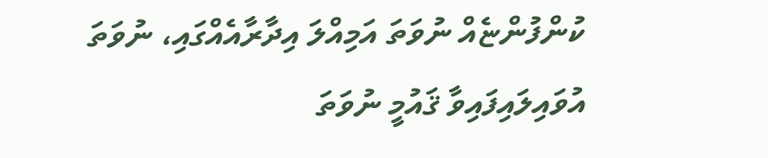ކުންފުންޏެއް ނުވަތަ އަމިއްލަ އިދާރާއެއްގައި، ނުވަތަ އުވައިލައިފައިވާ ޤައުމީ ނުވަތަ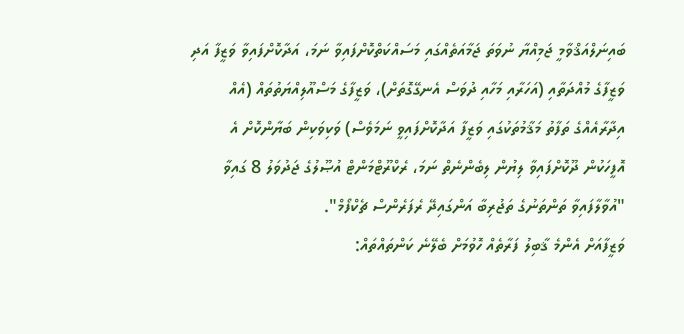ބައިނަލްއަޤްވާމީ ޖަމިއްޔާ ނުވަތަ ޖަމާއަތެއްގައި މަސައްކަތްކޮށްފައިވާ ނަމަ، އަދާކޮށްފައިވާ ވަޒީފާ އަދި ވަޒީފާގެ މުއްދަތާއި (އަހަރާއި މަހާއި ދުވަސް އެނގޭގޮތަށް)، ވަޒީފާގެ މަސްއޫލިއްޔަތުތައް (އެއް އިދާރާއެއްގެ ތަފާތު މަޤާމުތަކުގައި ވަޒީފާ އަދާކޮށްފައިވީ ނަމަވެސް) ވަކިވަކިން ބަޔާންކޮށް އެ އޮފީހަކުން ދޫކޮށްފައިވާ ލިޔުން ލިބެންނެތް ނަމަ، ރެކްރޫޓްމަންޓް އުޞޫލުގެ ޖަދުވަލު 8 ގައިވާ "އުވާލާފައިވާ ތަންތަނުގެ ތަޖުރިބާ އަންގައިދޭ ރެފަރެންސް ޗެކްފޯމް".
ވަޒީފާއަށް އެންމެ ޤާބިލު ފަރާތެއް ހޮވުމަށް ބެލޭނެ ކަންތައްތައް: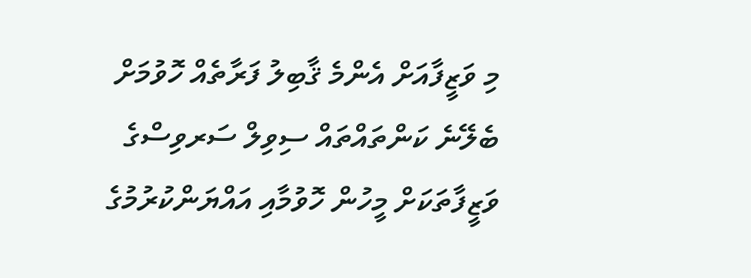މި ވަޒީފާއަށް އެންމެ ޤާބިލު ފަރާތެއް ހޮވުމަށް ބެލޭނެ ކަންތައްތައް ސިވިލް ސަރވިސްގެ ވަޒީފާތަކަށް މީހުން ހޮވުމާއި އައްޔަންކުރުމުގެ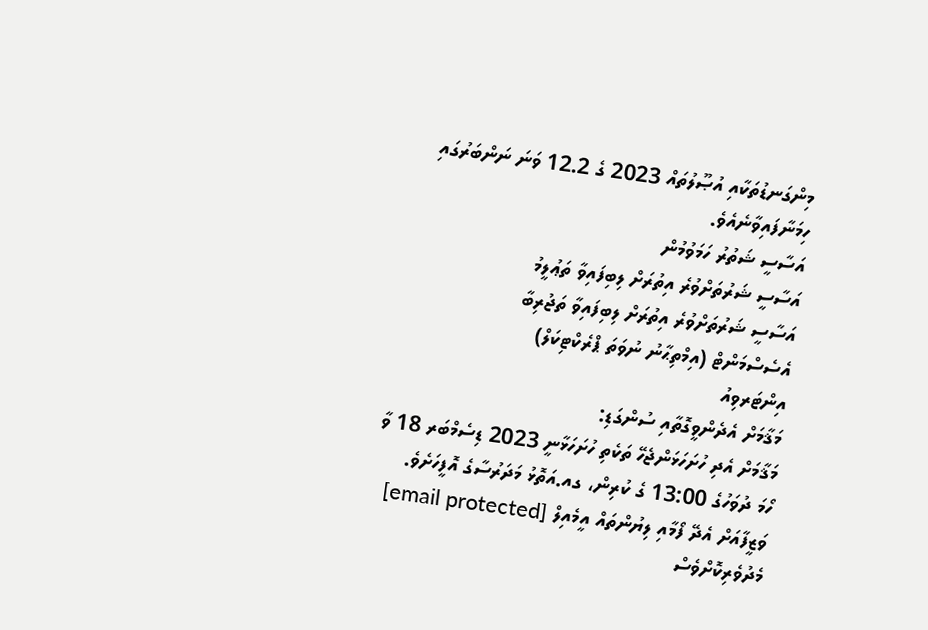މިންގަނޑުތަކާއި އުޞޫލުތައް 2023 ގެ 12.2 ވަނަ ނަންބަރުގައި ހިމަނާފައިވާނެއެވެ.
އަސާސީ ޝަތުރު ހަމަވުމުން
އަސާސީ ޝަރުތަށްވުރެ އިތުރަށް ލިބިފައިވާ ތަޢުލީމު
އަސާސީ ޝަރުތަށްވުރެ އިތުރަށް ލިބިފައިވާ ތަޖުރިބާ
އެސެސްމަންޓް (އިމްތިޙާނު ނުވަތަ ޕްރެކްޓިކަލް)
އިންޓަރވިއު
މަޤާމަށް އެދެންވީގޮތާއި ސުންގަޑި:
މަޤާމަށް އެދި ހުށަހަޅަންޖެހޭ ތަކެތި ހުށަހަޅާނީ 2023 ޑިސެމްބަރ 18 ވާ ހޯމަ ދުވަހުގެ 13:00 ގެ ކުރިން، ގއ.އަތޮޅު މަދަރުސާގެ އޮފީހަށެވެ. ވަޒީފާއަށް އެދޭ ފޯމާއި ލިޔުންތައް އީމެއިލް [email protected] މެދުވެރިކޮށްވެސް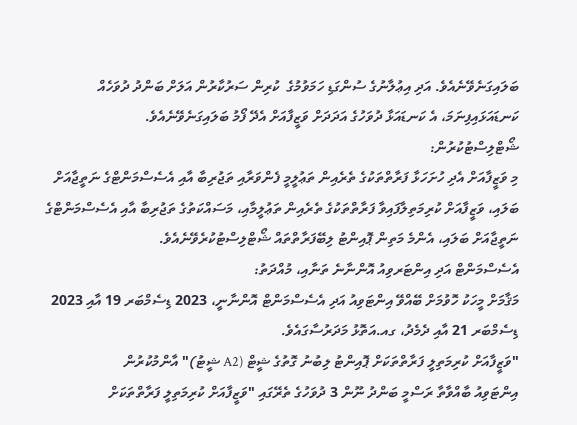ބަލައިގަނެވޭނެއެވެ. އަދި އިޢުލާނުގެ ސުންގަޑި ހަމަވުމުގެ  ކުރިން ސަރުކާރުން އަލަށް ބަންދު ދުވަހެއް ކަނޑައަޅައިފިނަމަ، އެ ކަނޑައަޅާ ދުވަހުގެ އަދަދަށް ވަޒީފާއަށް އެދޭ ފޯމު ބަލައިގަނެވޭނެއެވެ.
ޝޯޓްލިސްޓުކުރުން:
މި ވަޒީފާއަށް އެދި ހުށަހަޅާ ފަރާތްތަކުގެ ތެރެއިން ތަޢުލީމީ ފެންވަރާއި ތަޖުރިބާ އާއި އެސެސްމަންޓްގެ ނަތީޖާއަށް ބަލައި، ވަޒީފާއަށް ކުރިމަތިލާފައިވާ ފަރާތްތަކުގެ ތެރެއިން ތަޢުލީމާއި، މަސައްކަތުގެ ތަޖުރިބާ އާއި އެސެސްމަންޓްގެ ނަތީޖާއަށް ބަލައި، އެންމެ މަތިން ޕޮއިންޓު ލިބޭފަރާތްތައް ޝޯޓްލިސްޓުކުރެވޭނެއެވެ.
އެސެސްމަންޓް އަދި އިންޓަރވިއު އޮންނާނެ ތަނާއި، މުއްދަތު:
މަޤާމަށް މީހަކު ހޮވުމަށް ބޭއްވޭ އިންޓަވިއު އަދި އެސެސްމަންޓް އޮންނާނީ، 2023 ޑިސެމްބަރ 19 އާއި 2023 ޑިސެމްބަރ 21 އާއި ދެމެދު، ގއ.އަތޮޅު މަދަރުސާގައެވެ.
"ވަޒީފާއަށް ކުރިމަތިލީ ފަރާތްތަކަށް ޕޮއިންޓު ލިބުނު ގޮތުގެ ޝީޓް (A2 ޝީޓު)" އާންމުކުރުން
އިންޓަވިއު ބާއްވާތާ ރަސްމީ ބަންދު ނޫން 3 ދުވަހުގެ ތެރޭގައި "ވަޒީފާއަށް ކުރިމަތިލީ ފަރާތްތަކަށް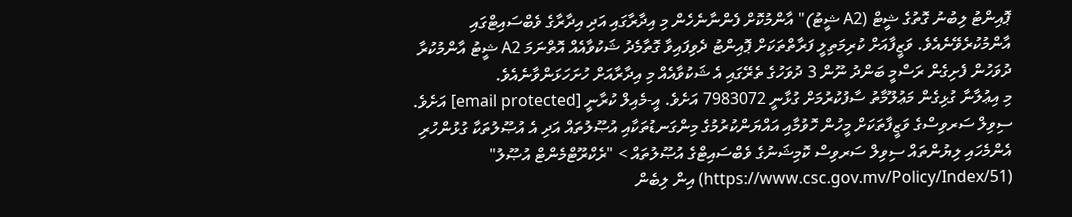ޕޮއިންޓު ލިބުނު ގޮތުގެ ޝީޓް (A2 ޝީޓު)" އާންމުކޮށް ފެންނާނެހެން މި އިދާރާގައި އަދި އިދާރާގެ ވެބްސައިޓްގައި އާންމުކުރެވޭނެއެވެ. ވަޒީފާއަށް ކުރިމަތިލީ ފަރާތްތަކަށް ޕޮއިންޓު ދެވިފައިވާ ގޮތާމެދު ޝަކުވާއެއް އޮތްނަމަ A2 ޝީޓު އާންމުކުރާ ދުވަހުން ފެށިގެން ރަސްމީ ބަންދު ނޫން 3 ދުވަހުގެ ތެރޭގައި އެ ޝަކުވާއެއް މި އިދާރާއަށް ހުށަހަޅަންވާނެއެވެ.
މި އިޢުލާނާ ގުޅިގެން މަޢުލޫމާތު ސާފުކުރުމަށް ގުޅާނީ 7983072 އަށެވެ. އީ-މެއިލް ކުރާނީ [email protected] އަށެވެ.
ސިވިލް ސަރވިސްގެ ވަޒީފާތަކަށް މީހުން ހޮވުމާއި އައްޔަންކުރުމުގެ މިންގަނޑުތަކާއި އުޞޫލުތައް އަދި އެ އުޞޫލުތަކާ ގުޅުންހުރި އެންމެހައި ލިޔުންތައް ސިވިލް ސަރވިސް ކޮމިޝަނުގެ ވެބްސައިޓްގެ އުޞޫލުތައް > "ރެކްރޫޓްމެންޓް އުޞޫލު" (https://www.csc.gov.mv/Policy/Index/51) އިން ލިބެން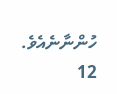ހުންނާނެއެވެ.
12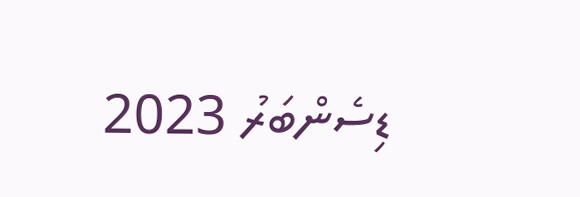ޑިސެންބަރު 2023